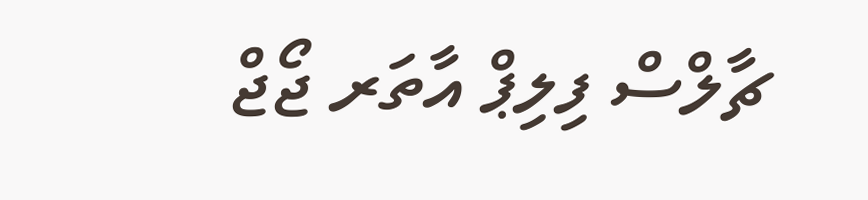ޗާލްސް ފިލިޕް އާތަރ ޖޯޖް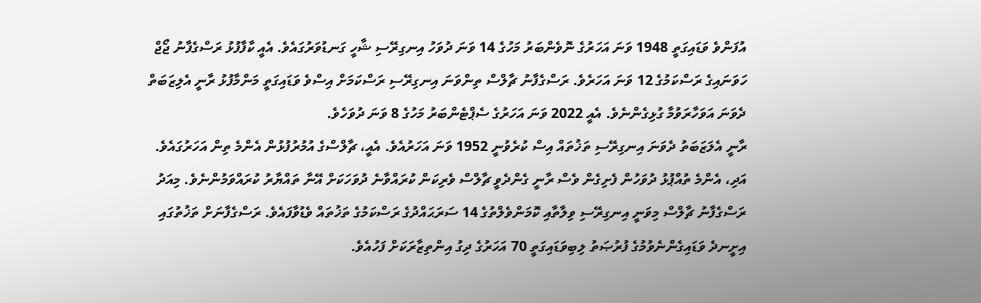އުފަންވެ ވަޑައިގަތީ 1948 ވަނަ އަހަރުގެ ނޮވެންބަރު މަހުގެ 14 ވަނަ ދުވަހު އިނގިރޭސި ޝާހީ ގަނޑުވަރުގައެވެ. އެއީ ކާފާފުޅު ރަސްގެފާނު ޖޯޖް ހަވަނައިގެ ރަސްކަމުގެ 12 ވަނަ އަހަރެވެ. ރަސްގެފާނު ޗާލްސް ތިންވަނަ އިނގިރޭސި ރަސްކަމަށް އިސްވެ ވަޑައިގަތީ މަންމާފުޅު ރާނީ އެލިޒަބަތް ދެވަނަ އަވަހާރަވުމާ ގުޅިގެންނެވެ. އެއީ 2022 ވަނަ އަހަރުގެ ސެޕްޓެންބަރު މަހުގެ 8 ވަނަ ދުވަހެވެ.
ރާނީ އެލަޒަބަތު ދެވަނަ އިނގިރޭސި ތަޚުތައް އިސް ކުރެވުނީ 1952 ވަނަ އަހަރުއެވެ. އެއީ، ޗާލްސްގެ އުމުރުފުޅުން އެންމެ ތިން އަހަރުގައެވެ. އަދި، އެންމެ ތުއްޕުޅު ދުވަހުން ފެށިގެން ވެސް ރާނީ ގެންދެވީ ޗާލްސް ވެރިކަން ކުރައްވާނެ ދުވަހަކަށް އޭނާ ތައްޔާރު ކުރައްވަމުންނެވެ. މިއަދު ރަސްގެފާނު ޗާލްސް މިވަނީ އިނގިރޭސި ވިލާތާއި ކޮމަންވެލްތުގެ 14 ސަރަޙައްދުގެ ރަސްކަމުގެ ތަޚުތައް ވެޑުވާފައެވެ. ރަސްގެފާނަށް ތަޚުތުގައި އިށީނދެ ވަޑައިގެންނެވުމުގެ ފުރުޞަތު ލިބިވަޑައިގަތީ 70 އަހަރުގެ ދިގު އިންތިޒާރަކަށް ފަހުއެވެ.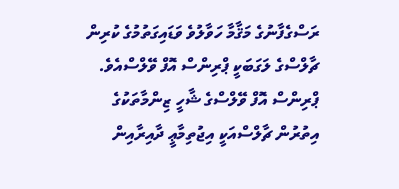ރަސްގެފާނުގެ މަޤާމާ ހަވާލުވެ ވަޑައިގަތުމުގެ ކުރިން ޗާލްސްގެ ލަގަބަކީ ޕްރިންސް އޮފް ވޭލްސްއެވެ. ޕްރިންސް އޮފް ވޭލްސްގެ ޝާހީ ޒިންމާތަކުގެ އިތުރުން ޗާލްސްއަކީ އިޖުތިމާޢީ ދާއިރާއިން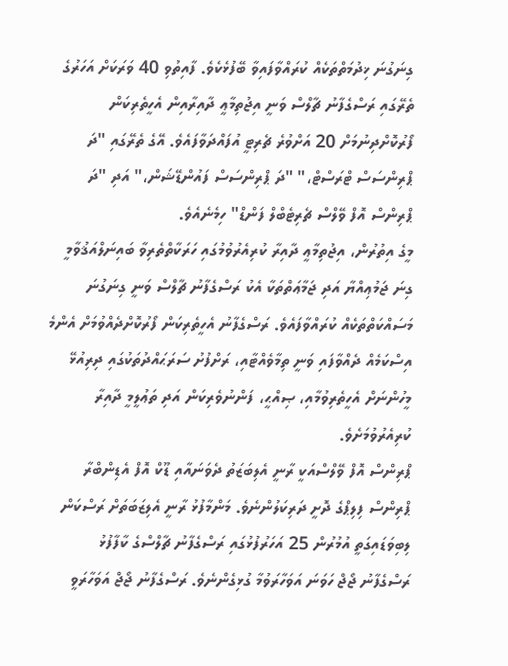ގިނަގުނަ ޚިދުމަތްތަކެއް ކުރައްވާފައިވާ ބޭފުޅެކެވެ. ފާއިތުވި 40 ވަރަކަށް އަހަރުގެ ތެރޭގައި ރަސްގެފާނު ޗާލްސް ވަނީ އިޖުތިމާޢީ ދާއިރާއިން އެހީތެރިކަން ފޯރުކޮށްދިނުމަށް 20 އަށްވުރެ ޗެރިޓީ އުފައްދަވާފައެވެ. އޭގެ ތެރޭގައި "ދަ ޕްރިންސަސް ޓްރަސްޓް،" "ދަ ޕްރިންސަސް ފައުންޑޭޝަން،" އަދި "ދަ ޕްރިންސް އޮފް ވޭލްސް ޗެރިޓެބްލް ފަންޑް" ހިމެނެއެވެ.
މީގެ އިތުރުން، އިޖުތިމާޢީ ދާއިރާ ކުރިއެރުވުމުގައި ހަރަކާތްތެރިވާ ބައިނަލްއަޤުވާމީ ގިނަ ޖަމުޢިއްޔާ އަދި ޖަމާޢަތްތަކާ އެކު ރަސްގެފާނު ޗާލްސް ވަނީ ގިނަގުނަ މަސައްކަތްތަކެއް ކުރައްވާފައެވެ. ރަސްގެފާނު އެހީތެރިކަން ފޯރުކޮށްދެއްވުމަށް އެންމެ އިސްކަމެއް ދެއްވާފައި ވަނީ ތިމާވެއްޓާއި، ރަށްފުށު ސަރަޙައްދުތަކުގައި ދިރިއުޅޭ މީހުންނަށް އެހީތެރިވުމާއި، ޞިއްޙީ، ފަންނުވެރިކަން އަދި ތަޢުލީމީ ދާއިރާ ކުރިއެރުވުމަށެވެ.
ޕްރިންސް އޮފް ވޭލްސްއަކީ ރާނީ އެލިބަޒަތު ދެވަނައާއި ޑޫކް އޮފް އެޑިންބްރާ ޕްރިންސް ފިލިޕްގެ ދޮށީ ދަރިކަލުންނެވެ. މަންމާފުޅު ރާނީ އެލިޒަބަތަށް ރަސްކަން ލިބިވަޑައިގަތީ އުމުރުން 25 އަހަރުފުޅުގައި ރަސްގެފާނު ޗާލްސްގެ ކާފާފުޅު ރަސްގެފާނު ޖޯޖް ހަވަނަ އަވަހާރަވުމާ ގުޅިގެންނެވެ. ރަސްގެފާނު ޖޯޖް އަވަހާރަވީ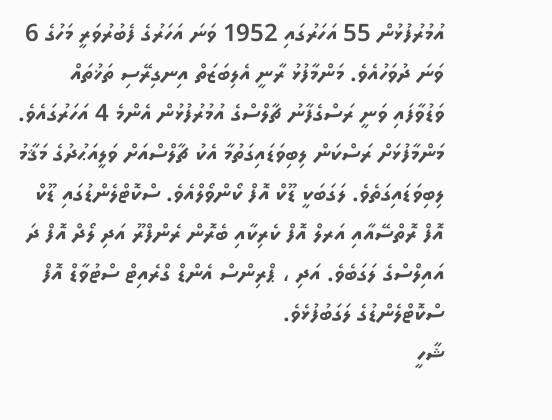އުމުރުފުޅުން 55 އަހަރުގައި 1952 ވަނަ އަހަރުގެ ފެބުރުވަރީ މަހުގެ 6 ވަނަ ދުވަހުއެވެ. މަންމާފުޅު ރާނީ އެލިބަޒަތް އިނގިރޭސި ތަޚުތައް ވަޑުވާފައި ވަނީ ރަސްގެފާނު ޗާލްސްގެ އުމުރުފުޅުން އެންމެ 4 އަހަރުގައެވެ.
މަންމާފުޅަށް ރަސްކަން ލިބިވަޑައިގަތުމާ އެކު ޗާލްސްއަށް ވަލީއަޙުދުގެ މަޤާމު ލިބިވަޑައިގަތެވެ. ލަގަބަކީ ޑޫކް އޮފް ކޯންވޯލްއެވެ. ސްކޮޓްލެންޑުގައި ޑޫކް އޮފް ރޮތްސޭއާއި އަރލް އޮފް ކެރިކާއި ބެރޮން ރެންފްރޫ އަދި ލޯދް އޮފް ދަ އައިލްސްގެ ލަގަބެވެ. އަދި ، ޕްރިންސް އެންޑް ގްރެއިޓް ސްޓުވާޑް އޮފް ސްކޮޓްލެންޑުގެ ލަގަބުފުޅެވެ.
ޝާހީ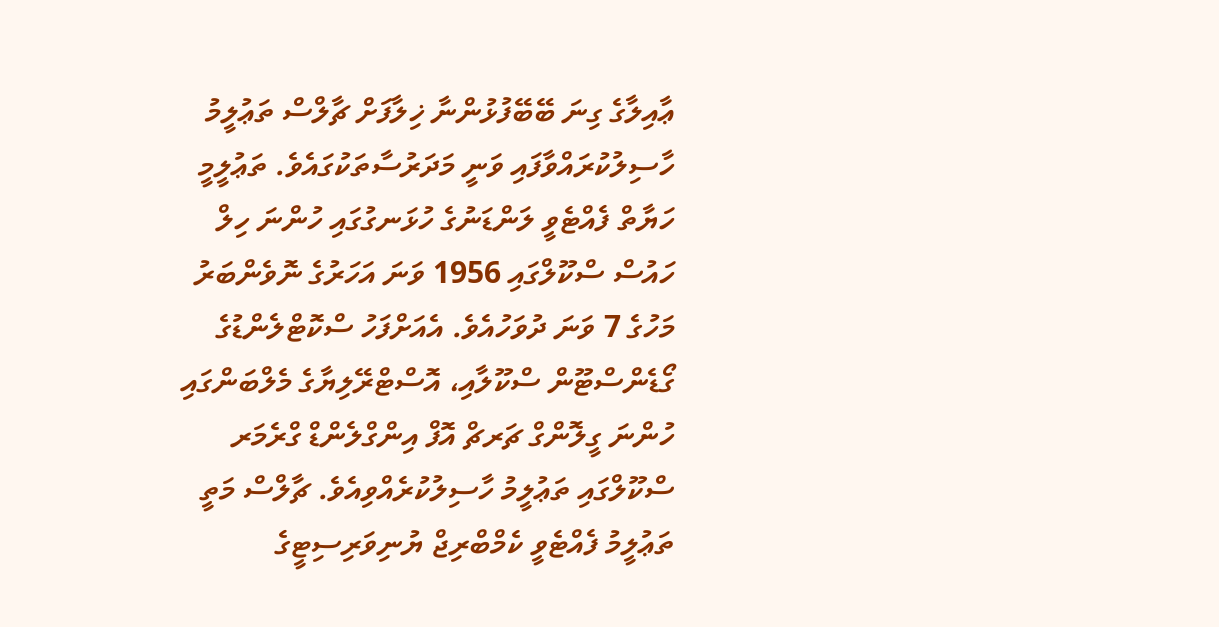ޢާއިލާގެ ގިނަ ބޭބޭފުޅުންނާ ޚިލާފަށް ޗާލްސް ތަޢުލީމު ހާސިލުކުރައްވާފައި ވަނީ މަދަރުސާތަކުގައެވެ. ތަޢުލީމީ ހަޔާތް ފެއްޓެވީ ލަންޑަނުގެ ހުޅަނގުގައި ހުންނަ ހިލް ހައުސް ސްކޫލްގައި 1956 ވަނަ އަހަރުގެ ނޮވެންބަރު މަހުގެ 7 ވަނަ ދުވަހުއެވެ. އެއަށްފަހު ސްކޮޓްލެންޑުގެ ގޯޑެންސްޓޫން ސްކޫލާއި، އޮސްޓްރޭލިޔާގެ މެލްބަންގައި ހުންނަ ގީލޮންގް ޗަރޗް އޮފް އިންގްލެންޑް ގްރެމަރ ސްކޫލްގައި ތަޢުލީމު ހާސިލުކުރެއްވިއެވެ. ޗާލްސް މަތީ ތަޢުލީމު ފެއްޓެވީ ކެމްބްރިޖް ޔުނިވަރިސިޓީގެ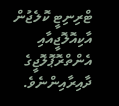ޓްރިނިޓީ ކޮލެޖުން އާކިއޮލޮޖީއާއި އެންތްރޮޕޮލޮޖީގެ ދާއިރާއިންނެވެ.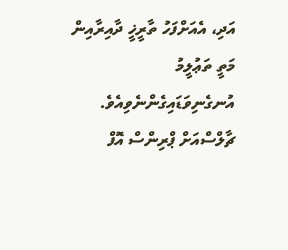އަދި، އެއަށްފަހު ތާރީޚީ ދާއިރާއިން މަތީ ތަޢުލީމު އުނގެނިވަޑައިގެންނެވިއެވެ.
ޗާލްސްއަށް ޕްރިންސް އޮފް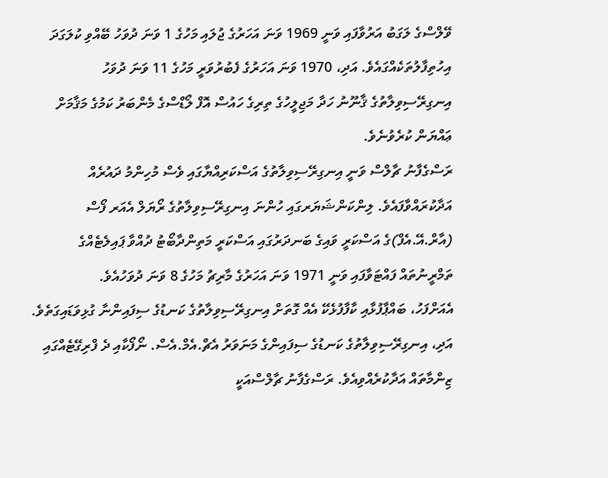ވޭލްސްގެ ލަގަބު އަރުވާފައި ވަނީ 1969 ވަނަ އަހަރުގެ ޖުލައި މަހުގެ 1 ވަނަ ދުވަހު ބޭއްވި ކުލަގަދަ އިހުތިފާލުތަކެއްގައެވެ. އަދި، 1970 ވަނަ އަހަރުގެ ފެބުރުވަރީ މަހުގެ 11 ވަނަ ދުވަހު އިނގިރޭސިވިލާތުގެ ޤާނޫނު ހަދާ މަޖިލީހުގެ ތިރިގެ ހައުސް އޮފް ލޯޑްސްގެ މެންބަރު ކަމުގެ މަޤާމަށް ޢައްޔަން ކުރެވުނެވެ.
ރަސްގެފާނު ޗާލްސް ވަނީ އިނގިރޭސިވިލާތުގެ އަސްކަރިއްޔާގައި ވެސް މުހިންމު ދައުރެއް އަދާކުރައްވާފައެވެ. ލިންކަންޝަޔަރގައި ހުންނަ އިނގިރޭސިވިލާތުގެ ރޯޔަލް އެއަރ ފޯސް (އާރް.އޭ.އެފް)ގެ އަސްކަރީ ވައިގެ ބަނދަރުގައި އަސްކަރީ މަތިންދާބޯޓު ދުއްވާ ޕައިލެޓެއްގެ ތަމްރީނުތައް ފައްޓަވާފައި ވަނީ 1971 ވަނަ އަހަރުގެ މާރިޗު މަހުގެ 8 ވަނަ ދުވަހުއެވެ.
އެއަށްފަހު، ބައްޕާފުޅާއި ކާފާފުޅެކޭ އެއް ގޮތަށް އިނގިރޭސިވިލާތުގެ ކަނޑުގެ ސިފައިންނާ ގުޅިވަޑައިގަތެވެ. އަދި، އިނގިރޭސިވިލާތުގެ ކަނޑުގެ ސިފައިންގެ މަނަވަރު އެޗް.އެމް.އެސް. ނޯފޯކާއި ދެ ފްރިގޭޓެއްގައި ޒިންމާތައް އަދާކުރެއްވިއެވެ. ރަސްގެފާނު ޗާލްސްއަކީ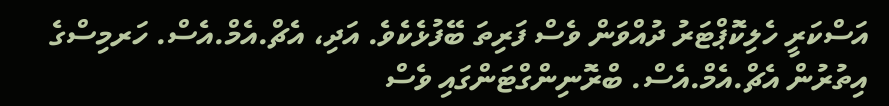އަސްކަރީ ހެލިކޮޕްޓަރު ދުއްވަން ވެސް ފަރިތަ ބޭފުޅެކެވެ. އަދި، އެޗް.އެމް.އެސް. ހަރމިސްގެ އިތުރުން އެޗް.އެމް.އެސް. ބްރޮނިންގްޓަންގައި ވެސް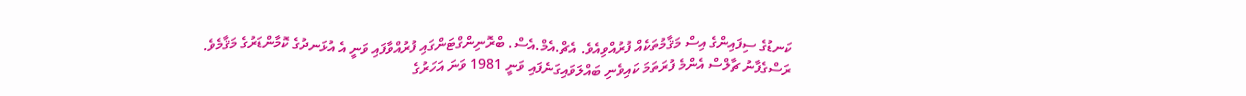ކަނޑުގެ ސިފައިންގެ އިސް މަޤާމުތަކެއް ފުރުއްވިއެވެ. އެޗް.އެމް.އެސް. ބްރޮނިންގްޓަންގައި ފުރުއްވާފައި ވަނީ އެ އުޅަނދުގެ ކޮމާންޑަރުގެ މަޤާމެވެ.
ރަސްގެފާނު ޗާލްސް އެންމެ ފުރަތަމަ ކައިވެނި ބައްލަވައިގަނެފައި ވަނީ 1981 ވަނަ އަހަރުގެ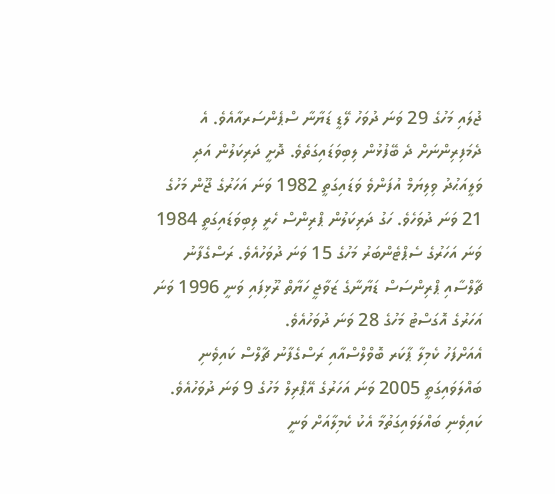ޖުލައި މަހުގެ 29 ވަނަ ދުވަހު ލޭޑީ ޑަޔާނާ ސްޕެންސަރއާއެވެ. އެ ދެމަފިރިންނަށް ދެ ބޭފުޅުން ލިބިވަޑައިގަތެވެ. ދޮށީ ދަރިކަލުން އަދި ވަލީއަޙުދު ވިލިޔަމް އުފަންވެ ވަޑައިގަތީ 1982 ވަނަ އަހަރުގެ ޖޫން މަހުގެ 21 ވަނަ ދުވަހެވެ. ހަގު ދަރިކަލުން ޕްރިންސް ހެރީ ލިބިވަޑައިގަތީ 1984 ވަނަ އަހަރުގެ ސެޕްޓެންބަރު މަހުގެ 15 ވަނަ ދުވަހުއެވެ. ރަސްގެފާނު ޗާލްސާއި ޕްރިންސަސް ޑަޔާނާގެ ޒަވާޖީ ހަޔާތް ރޫޅިފައި ވަނީ 1996 ވަނަ އަހަރުގެ އޮގަސްޓު މަހުގެ 28 ވަނަ ދުވަހުއެވެ.
އެއަށްފަހު ކެމިލާ ޕާކަރ ބޮވްލްސްއާއި ރަސްގެފާނު ޗާލްސް ކައިވެނި ބައްލަވައިގަތީ 2005 ވަނަ އަހަރުގެ އޭޕްރިލް މަހުގެ 9 ވަނަ ދުވަހުއެވެ. ކައިވެނި ބައްލަވައިގަތުމާ އެކު ކެމިލާއަށް ވަނީ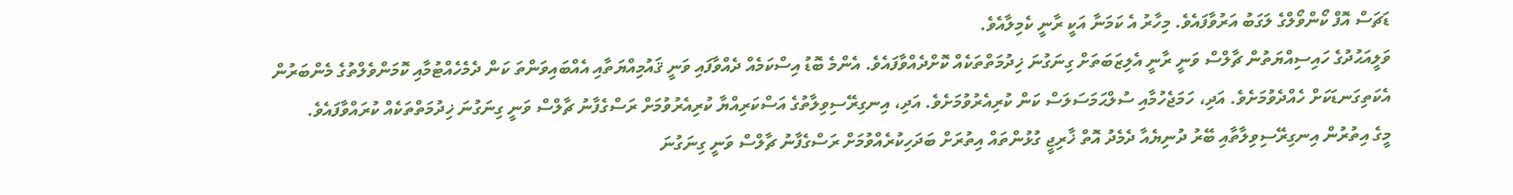ޑަޗަސް އޮފް ކޯންވޯލްގެ ލަގަބު އަރުވާފައެވެ. މިހާރު އެ ކަމަނާ އަކީ ރާނީ ކެމިލާއެވެ.
ވަލީއަޙުދުގެ ހައިސިއްޔަތުން ޗާލްސް ވަނީ ރާނީ އެލިޒަބަތަށް ގިނަގުނަ ޚިދުމަތްތަކެއް ކޮށްދެއްވާފައެވެ. އެންމެ ބޮޑު އިސްކަމެއް ދެއްވާފައި ވަނީ ޤައުމިއްޔަތާއި އެއްބައިވަންތަ ކަން ދެމެހެއްޓުމާއި ކޮމަންވެލްތުގެ މެންބަރުން އެކަތިގަނޑަކަށް ހެއްދެވުމަށެވެ. އަދި، ހަމަޖެހުމާއި ސުލްޙަމަސަލަސް ކަން ކުރިއެރުވުމަށެވެ. އަދި، އިނގިރޭސިވިލާތުގެ އަސްކަރިއްޔާ ކުރިއެރުވުމަށް ރަސްގެފާނު ޗާލްސް ވަނީ ގިނަގުނަ ޚިދުމަތްތަކެއް ކުރައްވާފައެވެ.
މީގެ އިތުރުން އިނގިރޭސިވިލާތާއި ބޭރު ދުނިޔެއާ ދެމެދު އޮތް ޚާރިޖީ ގުޅުންތައް އިތުރަށް ބަދަހިކުރެއްވުމަށް ރަސްގެފާނު ޗާލްސް ވަނީ ގިނަގުނަ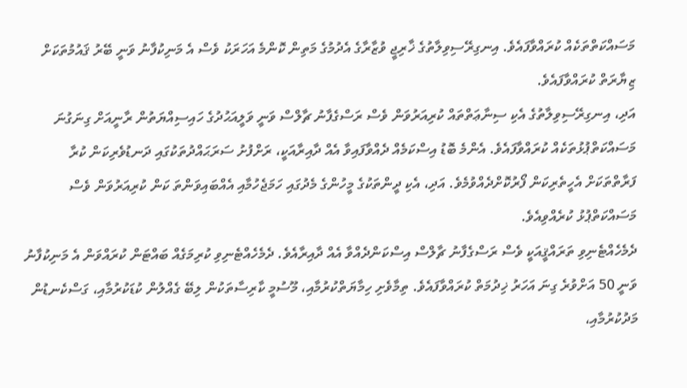މަސައްކަތްތަކެއް ކުރައްވާފައެވެ. އިނގިރޭސިވިލާތުގެ ޚާރިޖީ ވުޒާރާގެ އެދުމުގެ މަތިން ކޮންމެ އަހަރަކު ވެސް އެ މަނިކުފާނު ވަނީ ބޭރު ޤައުމުތަކަށް ޒިޔާރަތް ކުރައްވާފައެވެ.
އަދި، އިނގިރޭސިވިލާތުގެ އެކި ސިނާޢަތްތައް ކުރިއަރުވަން ވެސް ރަސްގެފާނު ޗާލްސް ވަނީ ވަލީއަޙުދުގެ ހައިސިއްޔަތުން ރާނީއަށް ގިނަގުނަ މަސައްކަތްޕުޅުތަކެއް ކުރައްވާފައެވެ. އެންމެ ބޮޑު އިސްކަމެއް ދެއްވާފައިވާ އެއް ދާއިރާއަކީ، ރަށްފުށު ސަރަޙައްދުތަކުގައި ދަނޑުވެރިކަން ކުރާ ފަރާތްތަކަށް އެހީތެރިކަން ފޯރުކޮށްދެއްވުމެވެ. އަދި، އެކި ދީންތަކުގެ މީހުންގެ މެދުގައި ހަމަޖެހުމާއި އެއްބައިވަންތަ ކަން ކުރިއަރުވަން ވެސް މަސައްކަތްޕުޅު ކުރެއްވިއެވެ.
ދެމެހެއްޓެނިވި ތަރައްޤީއަކީ ވެސް ރަސްގެފާނު ޗާލްސް އިސްކަންދެއްވާ އެއް ދާއިރާއެވެ. ދެމެހެއްޓެނިވި ކުރިމަގެއް ބައްޓަން ކުރައްވަން އެ މަނިކުފާނު ވަނީ 50 އަށްވުރެ ގިނަ އަހަރު ޚިދުމަތް ކުރައްވާފައެވެ. ތިމާވެށި ހިމާޔަތްކުރުމާއި، މޫސުމީ ކާރިސާތަކުން ލިބޭ ގެއްލުން ކުޑަކުރުމާއި، ގަސްކެނޑުން މަދުކުރުމާއި،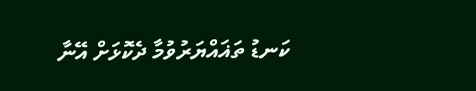ކަނޑު ތަޣައްޔަރުވުމާ ދެކޮޅަށް އޭނާ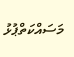މަސައްކަތްޕުޅު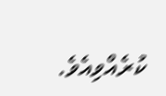ކުރެއްވިއެވެ.